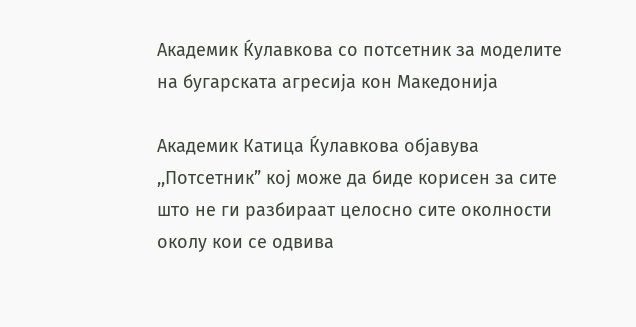Академик Ќулавкова со потсетник за моделите на бугарската агресија кон Македонија

Академик Катица Ќулавкова објавува ,,Потсетник” кој може да биде корисен за сите што не ги разбираат целосно сите околности околу кои се одвива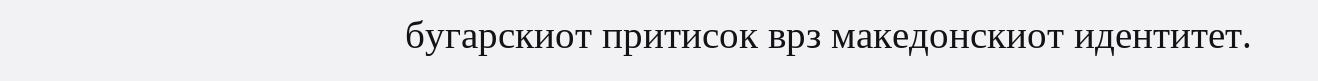бугарскиот притисок врз македонскиот идентитет.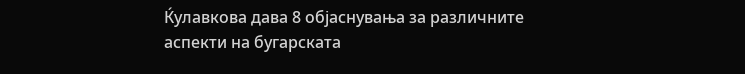Ќулавкова дава 8 објаснувања за различните аспекти на бугарската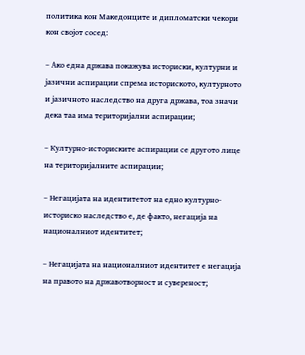политика кон Македонците и дипломатски чекори кон својот сосед:

– Ако една држава покажува историски, културни и јазични аспирации спрема историското, културното и јазичното наследство на друга држава, тоа значи дека таа има територијални аспирации;

– Културно-историските аспирации се другото лице на територијалните аспирации;

– Негацијата на идентитетот на едно културно-историско наследство е, де факто, негација на националниот идентитет;

– Негацијата на националниот идентитет е негација на правото на државотворност и сувереност;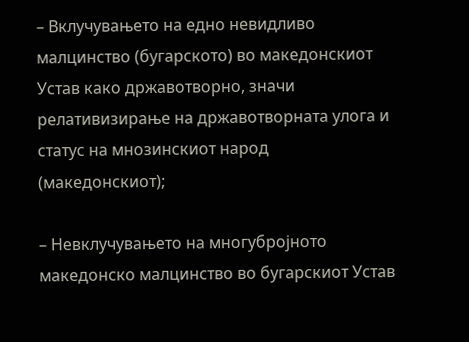– Вклучувањето на едно невидливо малцинство (бугарското) во македонскиот Устав како државотворно, значи релативизирање на државотворната улога и статус на мнозинскиот народ (македонскиот);

– Невклучувањето на многубројното македонско малцинство во бугарскиот Устав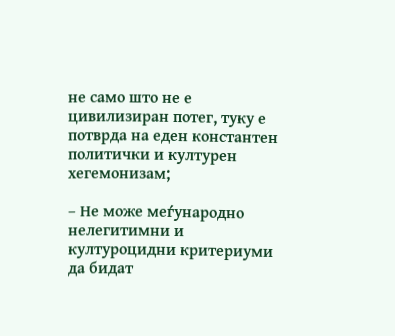не само што не е цивилизиран потег, туку е потврда на еден константен политички и културен хегемонизам;

– Не може меѓународно нелегитимни и културоцидни критериуми да бидат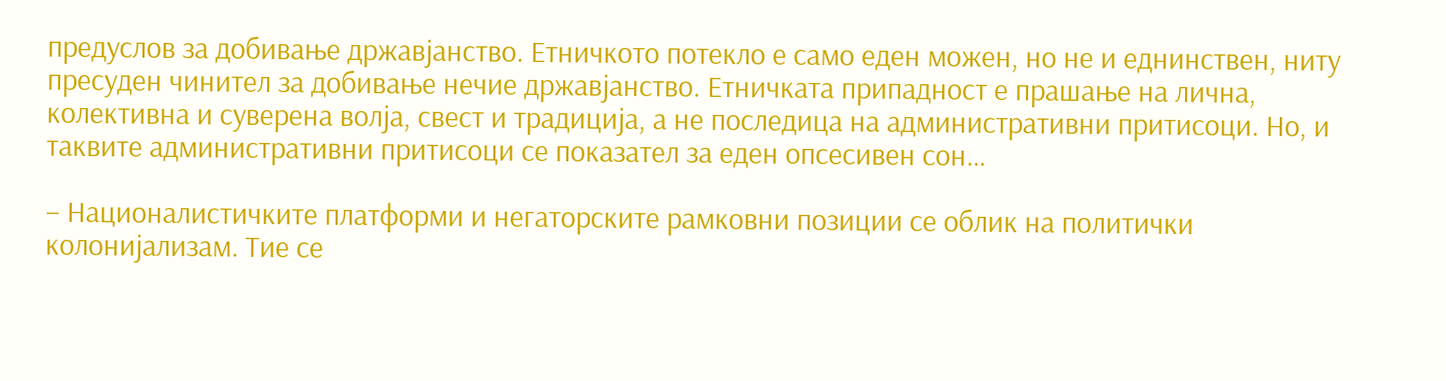предуслов за добивање државјанство. Етничкото потекло е само еден можен, но не и еднинствен, ниту пресуден чинител за добивање нечие државјанство. Етничката припадност е прашање на лична, колективна и суверена волја, свест и традиција, а не последица на административни притисоци. Но, и таквите административни притисоци се показател за еден опсесивен сон…

– Националистичките платформи и негаторските рамковни позиции се облик на политички колонијализам. Тие се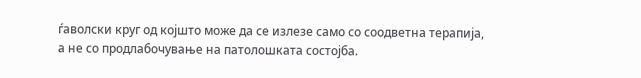ѓаволски круг од којшто може да се излезе само со соодветна терапија, а не со продлабочување на патолошката состојба.